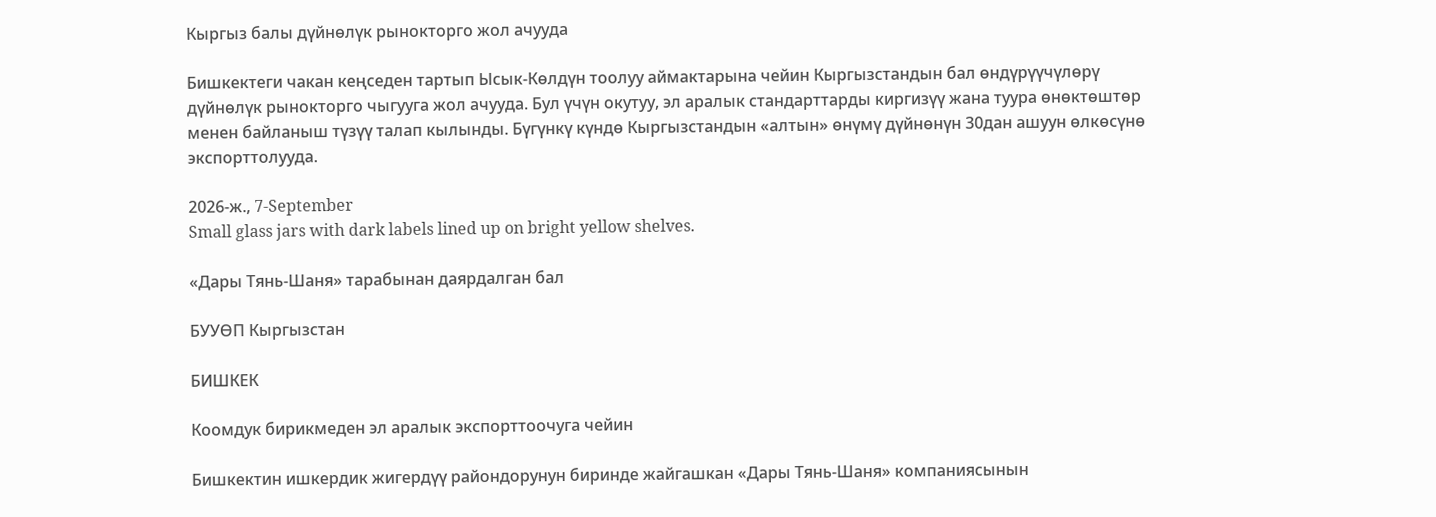Кыргыз балы дүйнөлүк рынокторго жол ачууда

Бишкектеги чакан кеңседен тартып Ысык-Көлдүн тоолуу аймактарына чейин Кыргызстандын бал өндүрүүчүлөрү дүйнөлүк рынокторго чыгууга жол ачууда. Бул үчүн окутуу, эл аралык стандарттарды киргизүү жана туура өнөктөштөр менен байланыш түзүү талап кылынды. Бүгүнкү күндө Кыргызстандын «алтын» өнүмү дүйнөнүн 30дан ашуун өлкөсүнө экспорттолууда.

2026-ж., 7-September
Small glass jars with dark labels lined up on bright yellow shelves.

«Дары Тянь-Шаня» тарабынан даярдалган бал

БУУӨП Кыргызстан

БИШКЕК

Коомдук бирикмеден эл аралык экспорттоочуга чейин

Бишкектин ишкердик жигердүү райондорунун биринде жайгашкан «Дары Тянь-Шаня» компаниясынын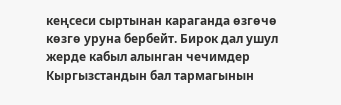кеңсеси сыртынан караганда өзгөчө көзгө уруна бербейт. Бирок дал ушул жерде кабыл алынган чечимдер Кыргызстандын бал тармагынын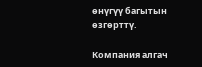өнүгүү багытын өзгөрттү.

Компания алгач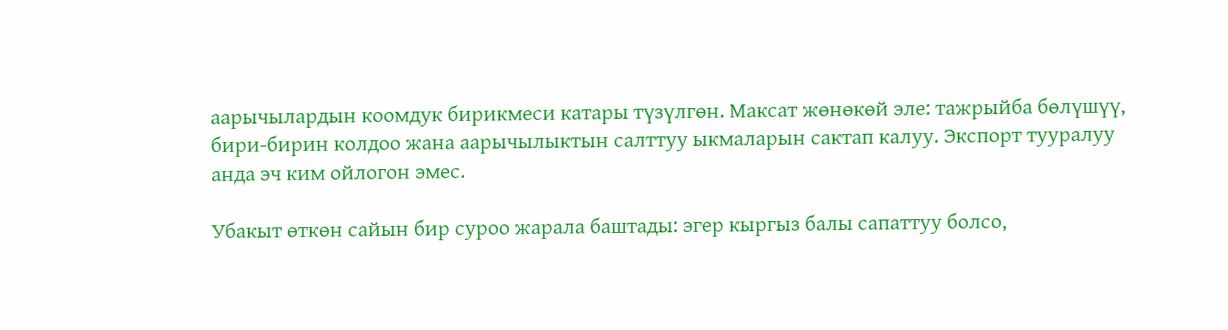аарычылардын коомдук бирикмеси катары түзүлгөн. Максат жөнөкөй эле: тажрыйба бөлүшүү, бири-бирин колдоо жана аарычылыктын салттуу ыкмаларын сактап калуу. Экспорт тууралуу анда эч ким ойлогон эмес.

Убакыт өткөн сайын бир суроо жарала баштады: эгер кыргыз балы сапаттуу болсо,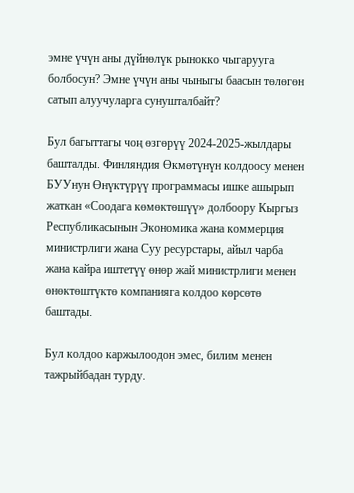эмне үчүн аны дүйнөлүк рынокко чыгарууга болбосун? Эмне үчүн аны чыныгы баасын төлөгөн сатып алуучуларга сунушталбайт?

Бул багыттагы чоң өзгөрүү 2024-2025-жылдары башталды. Финляндия Өкмөтүнүн колдоосу менен БУУнун Өнүктүрүү программасы ишке ашырып жаткан «Соодага көмөктөшүү» долбоору Кыргыз Республикасынын Экономика жана коммерция министрлиги жана Суу ресурстары, айыл чарба жана кайра иштетүү өнөр жай министрлиги менен өнөктөштүктө компанияга колдоо көрсөтө баштады.

Бул колдоо каржылоодон эмес, билим менен тажрыйбадан турду.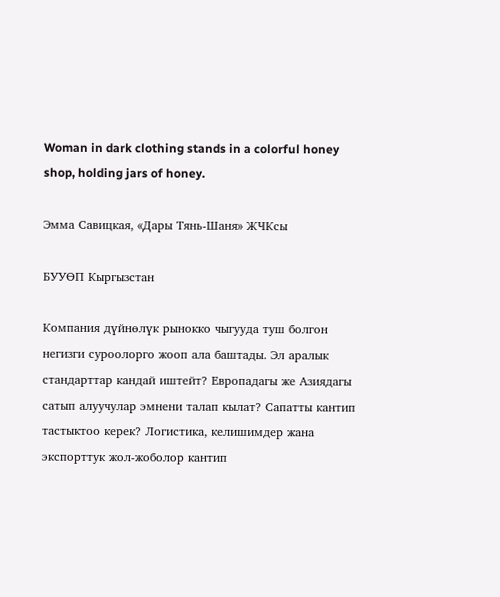Woman in dark clothing stands in a colorful honey shop, holding jars of honey.

Эмма Савицкая, «Дары Тянь-Шаня» ЖЧКсы

БУУӨП Кыргызстан

Компания дүйнөлүк рынокко чыгууда туш болгон негизги суроолорго жооп ала баштады. Эл аралык стандарттар кандай иштейт? Европадагы же Азиядагы сатып алуучулар эмнени талап кылат? Сапатты кантип тастыктоо керек? Логистика, келишимдер жана экспорттук жол-жоболор кантип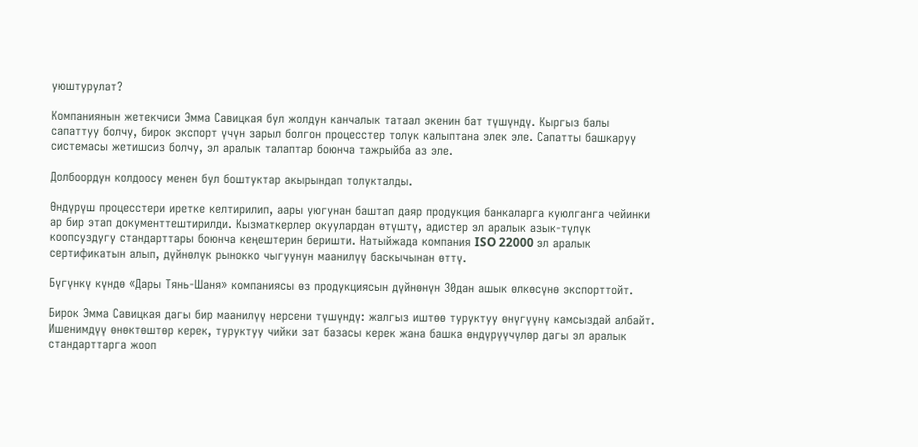уюштурулат?

Компаниянын жетекчиси Эмма Савицкая бул жолдун канчалык татаал экенин бат түшүндү. Кыргыз балы сапаттуу болчу, бирок экспорт үчүн зарыл болгон процесстер толук калыптана элек эле. Сапатты башкаруу системасы жетишсиз болчу, эл аралык талаптар боюнча тажрыйба аз эле.

Долбоордун колдоосу менен бул боштуктар акырындап толукталды.

Өндүрүш процесстери иретке келтирилип, аары уюгунан баштап даяр продукция банкаларга куюлганга чейинки ар бир этап документтештирилди. Кызматкерлер окуулардан өтүштү, адистер эл аралык азык-түлүк коопсуздугу стандарттары боюнча кеңештерин беришти. Натыйжада компания ISO 22000 эл аралык сертификатын алып, дүйнөлүк рынокко чыгуунун маанилүү баскычынан өттү.

Бүгүнкү күндө «Дары Тянь-Шаня» компаниясы өз продукциясын дүйнөнүн 30дан ашык өлкөсүнө экспорттойт.

Бирок Эмма Савицкая дагы бир маанилүү нерсени түшүндү: жалгыз иштөө туруктуу өнүгүүнү камсыздай албайт. Ишенимдүү өнөктөштөр керек, туруктуу чийки зат базасы керек жана башка өндүрүүчүлөр дагы эл аралык стандарттарга жооп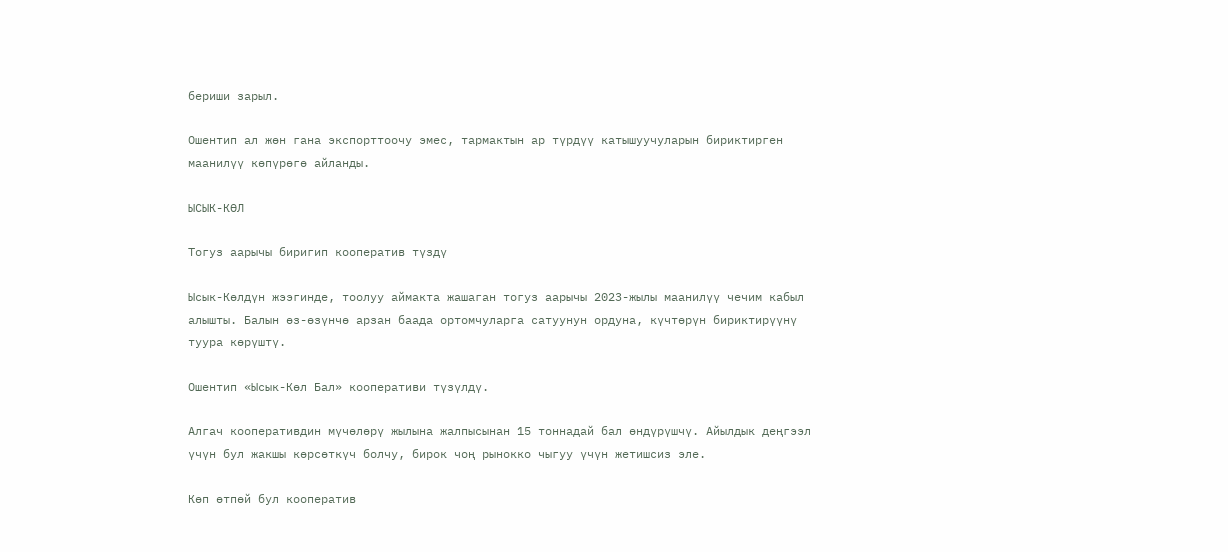бериши зарыл.

Ошентип ал жөн гана экспорттоочу эмес, тармактын ар түрдүү катышуучуларын бириктирген маанилүү көпүрөгө айланды.

ЫСЫК-КӨЛ

Тогуз аарычы биригип кооператив түздү

Ысык-Көлдүн жээгинде, тоолуу аймакта жашаган тогуз аарычы 2023-жылы маанилүү чечим кабыл алышты. Балын өз-өзүнчө арзан баада ортомчуларга сатуунун ордуна, күчтөрүн бириктирүүнү туура көрүштү.

Ошентип «Ысык-Көл Бал» кооперативи түзүлдү.

Алгач кооперативдин мүчөлөрү жылына жалпысынан 15 тоннадай бал өндүрүшчү. Айылдык деңгээл үчүн бул жакшы көрсөткүч болчу, бирок чоң рынокко чыгуу үчүн жетишсиз эле.

Көп өтпөй бул кооператив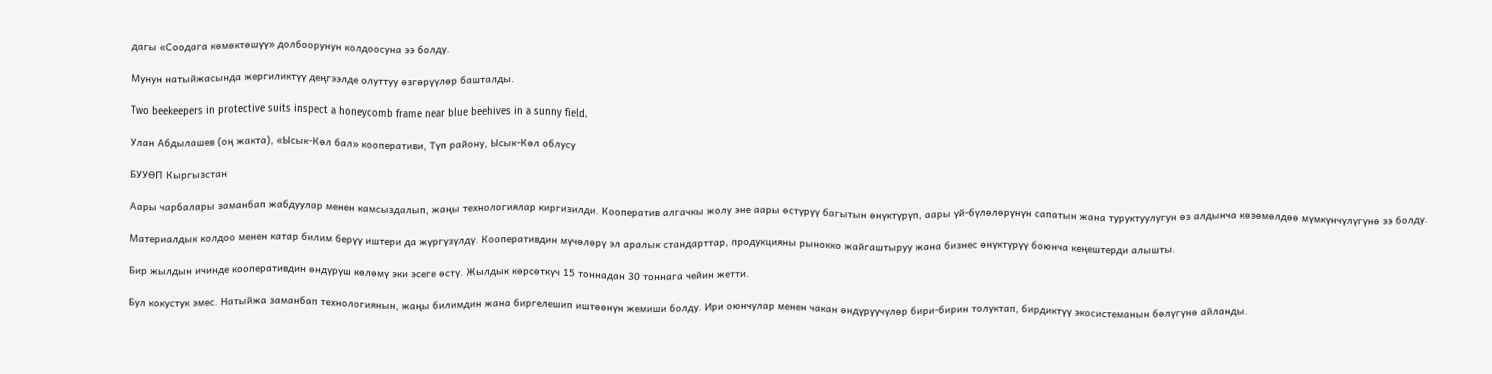дагы «Соодага көмөктөшүү» долбоорунун колдоосуна ээ болду.

Мунун натыйжасында жергиликтүү деңгээлде олуттуу өзгөрүүлөр башталды.

Two beekeepers in protective suits inspect a honeycomb frame near blue beehives in a sunny field.

Улан Абдылашев (оң жакта), «Ысык-Көл бал» кооперативи, Түп району, Ысык-Көл облусу

БУУӨП Кыргызстан

Аары чарбалары заманбап жабдуулар менен камсыздалып, жаңы технологиялар киргизилди. Кооператив алгачкы жолу эне аары өстүрүү багытын өнүктүрүп, аары үй-бүлөлөрүнүн сапатын жана туруктуулугун өз алдынча көзөмөлдөө мүмкүнчүлүгүнө ээ болду.

Материалдык колдоо менен катар билим берүү иштери да жүргүзүлдү. Кооперативдин мүчөлөрү эл аралык стандарттар, продукцияны рынокко жайгаштыруу жана бизнес өнүктүрүү боюнча кеңештерди алышты.

Бир жылдын ичинде кооперативдин өндүрүш көлөмү эки эсеге өстү. Жылдык көрсөткүч 15 тоннадан 30 тоннага чейин жетти.

Бул кокустук эмес. Натыйжа заманбап технологиянын, жаңы билимдин жана биргелешип иштөөнүн жемиши болду. Ири оюнчулар менен чакан өндүрүүчүлөр бири-бирин толуктап, бирдиктүү экосистеманын бөлүгүнө айланды.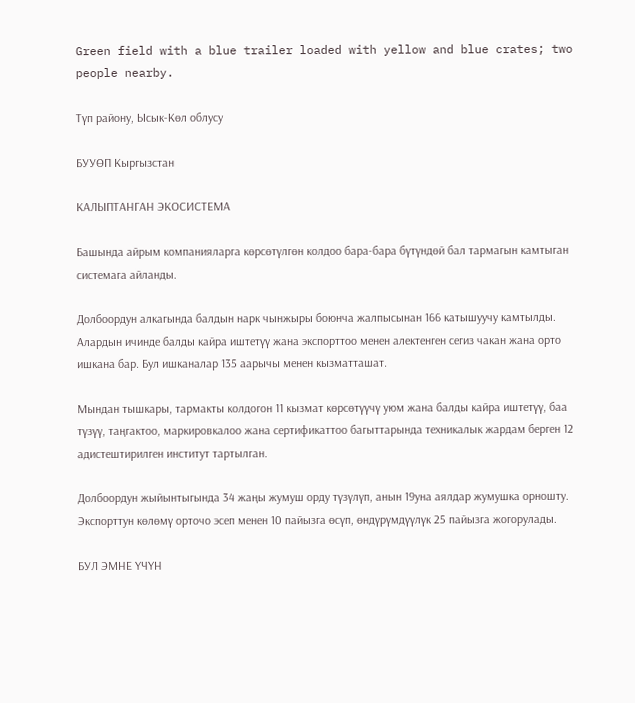Green field with a blue trailer loaded with yellow and blue crates; two people nearby.

Түп району, Ысык-Көл облусу

БУУӨП Кыргызстан

КАЛЫПТАНГАН ЭКОСИСТЕМА

Башында айрым компанияларга көрсөтүлгөн колдоо бара-бара бүтүндөй бал тармагын камтыган системага айланды.

Долбоордун алкагында балдын нарк чынжыры боюнча жалпысынан 166 катышуучу камтылды. Алардын ичинде балды кайра иштетүү жана экспорттоо менен алектенген сегиз чакан жана орто ишкана бар. Бул ишканалар 135 аарычы менен кызматташат.

Мындан тышкары, тармакты колдогон 11 кызмат көрсөтүүчү уюм жана балды кайра иштетүү, баа түзүү, таңгактоо, маркировкалоо жана сертификаттоо багыттарында техникалык жардам берген 12 адистештирилген институт тартылган.

Долбоордун жыйынтыгында 34 жаңы жумуш орду түзүлүп, анын 19уна аялдар жумушка орношту. Экспорттун көлөмү орточо эсеп менен 10 пайызга өсүп, өндүрүмдүүлүк 25 пайызга жогорулады.

БУЛ ЭМНЕ ҮЧҮН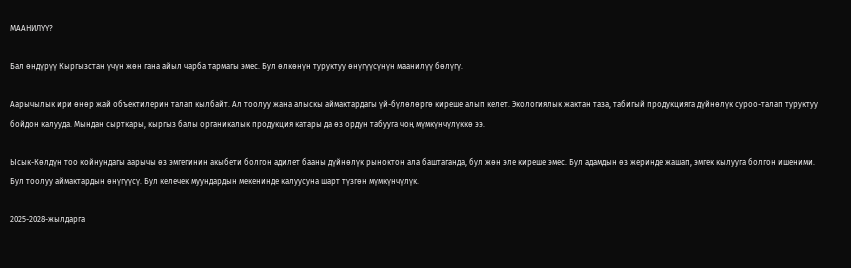МААНИЛҮҮ?

Бал өндүрүү Кыргызстан үчүн жөн гана айыл чарба тармагы эмес. Бул өлкөнүн туруктуу өнүгүүсүнүн маанилүү бөлүгү.

Аарычылык ири өнөр жай объектилерин талап кылбайт. Ал тоолуу жана алыскы аймактардагы үй-бүлөлөргө киреше алып келет. Экологиялык жактан таза, табигый продукцияга дүйнөлүк суроо-талап туруктуу бойдон калууда. Мындан сырткары, кыргыз балы органикалык продукция катары да өз ордун табууга чоң мүмкүнчүлүккө ээ.

Ысык-Көлдүн тоо койнундагы аарычы өз эмгегинин акыбети болгон адилет бааны дүйнөлүк рыноктон ала баштаганда, бул жөн эле киреше эмес. Бул адамдын өз жеринде жашап, эмгек кылууга болгон ишеними. Бул тоолуу аймактардын өнүгүүсү. Бул келечек муундардын мекенинде калуусуна шарт түзгөн мүмкүнчүлүк.

2025-2028-жылдарга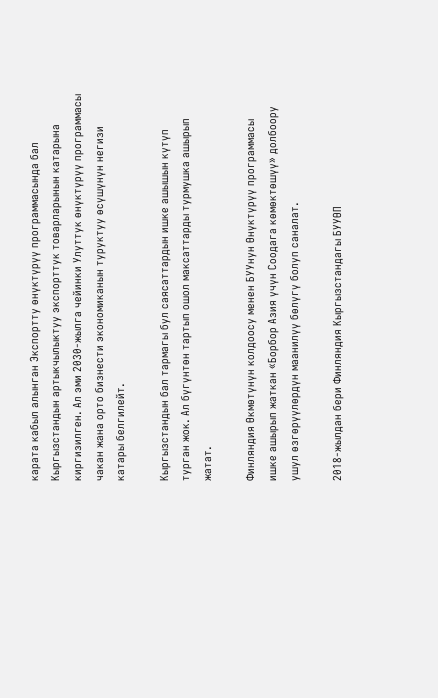карата кабыл алынган Экспортту өнүктүрүү программасында бал Кыргызстандын артыкчылыктуу экспорттук товарларынын катарына киргизилген. Ал эми 2030-жылга чейинки Улуттук өнүктүрүү программасы чакан жана орто бизнести экономиканын туруктуу өсүшүнүн негизи катары белгилейт.

Кыргызстандын бал тармагы бул саясаттардын ишке ашышын күтүп турган жок. Ал бүгүнтөн тартып ошол максаттарды турмушка ашырып жатат.

Финляндия Өкмөтүнүн колдоосу менен БУУнун Өнүктүрүү программасы ишке ашырып жаткан «Борбор Азия үчүн Соодага көмөктөшүү» долбоору ушул өзгөрүүлөрдүн маанилүү бөлүгү болуп саналат.

2018-жылдан бери Финляндия Кыргызстандагы БУУӨП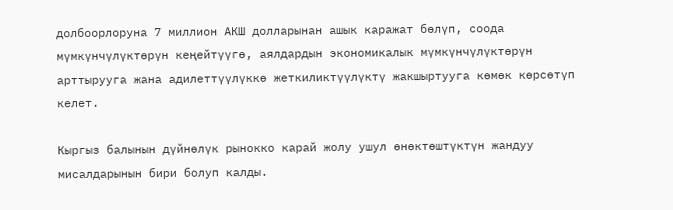долбоорлоруна 7 миллион АКШ долларынан ашык каражат бөлүп, соода мүмкүнчүлүктөрүн кеңейтүүгө, аялдардын экономикалык мүмкүнчүлүктөрүн арттырууга жана адилеттүүлүккө жеткиликтүүлүктү жакшыртууга көмөк көрсөтүп келет.

Кыргыз балынын дүйнөлүк рынокко карай жолу ушул өнөктөштүктүн жандуу мисалдарынын бири болуп калды.